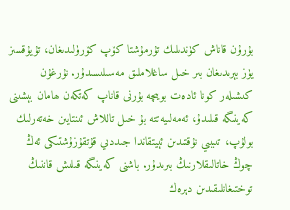بۇرۇن قاناش كۈندىلىك تۇرمۇشتا كۆپ كۆرۈلىدىغان، تۇيۇقسىز يۈز بېرىدىغان بىر خىل ساغلاملىق مەسىلىسىدۇر. نۇرغۇن كىشىلەر كونا ئادەت بويىچە بۇرنى قاناپ كەتكەن ھامان بېشىنى كەينىگە قىلىدۇ، ئەمەلىيەتتە بۇ خىل تاللاش ئىنتايىن خەتەرلىك بولۇپ، تىببىي نۇقتىدىن ئېيتقاندا جىددىي قۇتقۇزۇشتىكى ئەڭ چوڭ خاتالىقلارنىڭ بىرىدۇر. باشنى كەينىگە قىلىش قاننىڭ توختىغانلىقىدىن دېرەك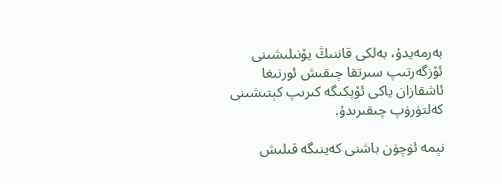بەرمەيدۇ، بەلكى قاننىڭ يۆنىلىشىنى ئۆزگەرتىپ سىرتقا چىقىش ئورنىغا ئاشقازان ياكى ئۆپكىگە كىرىپ كېتىشىنى كەلتۈرۈپ چىقىرىدۇ.

نېمە ئۈچۈن باشنى كەينىگە قىلىش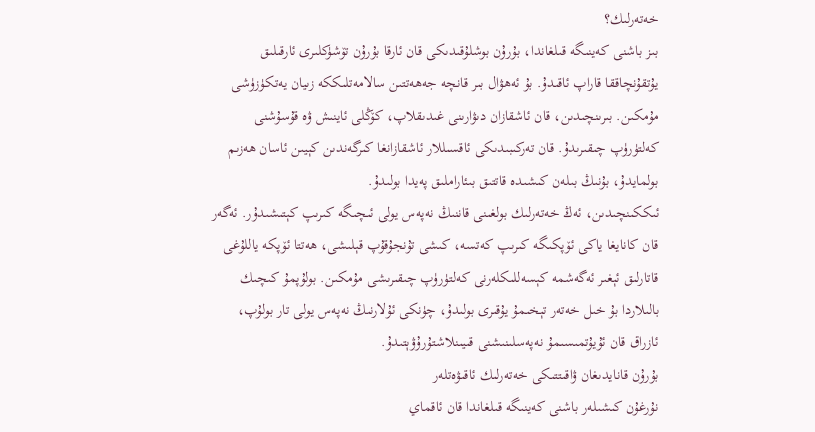خەتەرلىك؟
بىز باشنى كەينىگە قىلغاندا، بۇرۇن بوشلۇقىدىكى قان ئارقا بۇرۇن تۆشۈكلىرى ئارقىلىق يۇتقۇنچاققا قاراپ ئاقىدۇ. بۇ ئەھۋال بىر قانچە جەھەتتىن سالامەتلىككە زىيان يەتكۈزۈشى مۇمكىن. بىرىنچىدىن، قان ئاشقازان دىۋارىنى غىدىقلاپ، كۆڭلى ئاينىش ۋە قۇسۇشنى كەلتۈرۈپ چىقىرىدۇ. قان تەركىبىدىكى ئاقسىللار ئاشقازانغا كىرگەندىن كېيىن ئاسان ھەزىم بولمايدۇ، بۇنىڭ بىلەن كىشىدە قاتتىق بىئاراملىق پەيدا بولىدۇ.
ئىككىنچىدىن، ئەڭ خەتەرلىك بولغىنى قاننىڭ نەپەس يولى ئىچىگە كىرىپ كېتىشىدۇر. ئەگەر قان كانايغا ياكى ئۆپكىگە كىرىپ كەتسە، كىشى تۇنجۇقۇپ قېلىشى، ھەتتا ئۆپكە ياللۇغى قاتارلىق ئېغىر ئەگەشمە كېسەللىكلەرنى كەلتۈرۈپ چىقىرىشى مۇمكىن. بولۇپمۇ كىچىك بالىلاردا بۇ خىل خەتەر تېخىمۇ يۇقىرى بولىدۇ، چۈنكى ئۇلارنىڭ نەپەس يولى تار بولۇپ، ئازراق قان ئۇيۇتمىسىمۇ نەپەسلىنىشنى قىيىنلاشتۇرۇۋېتىدۇ.
بۇرۇن قانايدىغان ۋاقىتتىكى خەتەرلىك ئاقىۋەتلەر
نۇرغۇن كىشىلەر باشنى كەينىگە قىلغاندا قان ئاقماي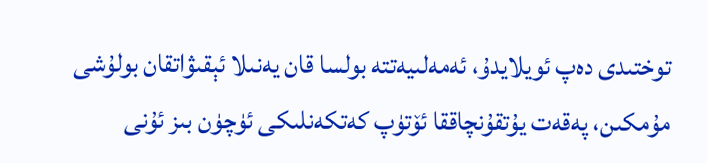توختىدى دەپ ئويلايدۇ، ئەمەلىيەتتە بولسا قان يەنىلا ئېقىۋاتقان بولۇشى مۇمكىن، پەقەت يۇتقۇنچاققا ئۆتۈپ كەتكەنلىكى ئۈچۈن بىز ئۇنى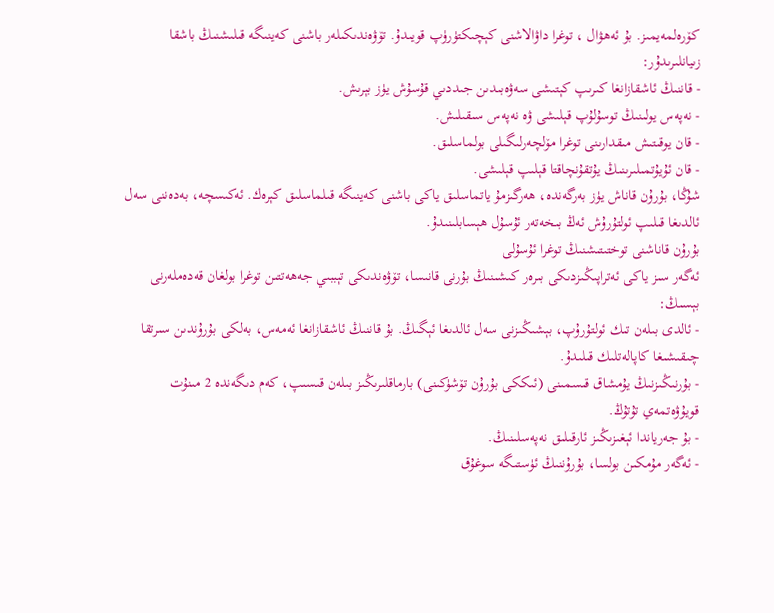كۆرەلمەيمىز. بۇ ئەھۋال ، توغرا داۋالاشنى كېچىكتۈرۈپ قويىدۇ. تۆۋەندىكىلەر باشنى كەينىگە قىلىشنىڭ باشقا زىيانلىرىدۇر:
- قاننىڭ ئاشقازانغا كىرىپ كېتىشى سەۋەبىدىن جىددىي قۇسۇش يۈز بېرىش.
- نەپەس يولىنىڭ توسۇلۇپ قېلىشى ۋە نەپەس سىقىلىش.
- قان يوقىتىش مىقدارىنى توغرا مۆلچەرلىگىلى بولماسلىق.
- قان ئۇيۇتمىلىرىنىڭ يۇتقۇنچاقتا قېلىپ قېلىشى.
شۇڭا، بۇرۇن قاناش يۈز بەرگەندە، ھەرگىزمۇ ياتماسلىق ياكى باشنى كەينىگە قىلماسلىق كېرەك. ئەكىسچە، بەدەننى سەل ئالدىغا قىلىپ ئولتۇرۇش ئەڭ بىخەتەر ئۇسۇل ھېسابلىنىدۇ.
بۇرۇن قاناشنى توختىتىشنىڭ توغرا ئۇسۇلى
ئەگەر سىز ياكى ئەتراپىڭىزدىكى بىرەر كىشىنىڭ بۇرنى قانىسا، تۆۋەندىكى تېببىي جەھەتتىن توغرا بولغان قەدەملەرنى بېسىڭ:
- ئالدى بىلەن تىك ئولتۇرۇپ، بېشىڭىزنى سەل ئالدىغا ئېگىڭ. بۇ قاننىڭ ئاشقازانغا ئەمەس، بەلكى بۇرۇندىن سىرتقا چىقىشىغا كاپالەتلىك قىلىدۇ.
- بۇرنىڭىزنىڭ يۇمشاق قىسمىنى (ئىككى بۇرۇن تۆشۈكىنى) بارماقلىرىڭىز بىلەن قىسىپ، كەم دىگەندە 2 مىنۇت قويۇۋەتمەي تۇتۇڭ.
- بۇ جەرياندا ئېغىزىڭىز ئارقىلىق نەپەسلىنىڭ.
- ئەگەر مۇمكىن بولسا، بۇرۇننىڭ ئۈستىگە سوغۇق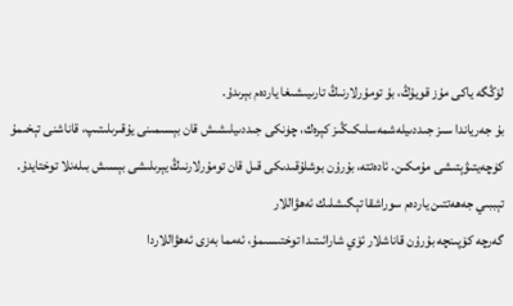لۆڭگە ياكى مۇز قويۇڭ، بۇ تومۇرلارنىڭ تارىيىشىغا ياردەم بېرىدۇ.
بۇ جەرياندا سىز جىددىيلەشمەسلىكىڭىز كېرەك، چۈنكى جىددىيلىشىش قان بېسىمىنى يۇقىرىلىتىپ، قاناشنى تېخىمۇ كۈچەيتىۋېتىشى مۇمكىن. ئادەتتە، بۇرۇن بوشلۇقىدىكى قىل قان تومۇرلارنىڭ يېرىلىشى بېسىش بىلەنلا توختايدۇ.
تېببىي جەھەتتىن ياردەم سوراشقا تېگىشلىك ئەھۋاللار
گەرچە كۆپىنچە بۇرۇن قاناشلار ئۆي شارائىتىدا توختىسىمۇ، ئەمما بەزى ئەھۋاللاردا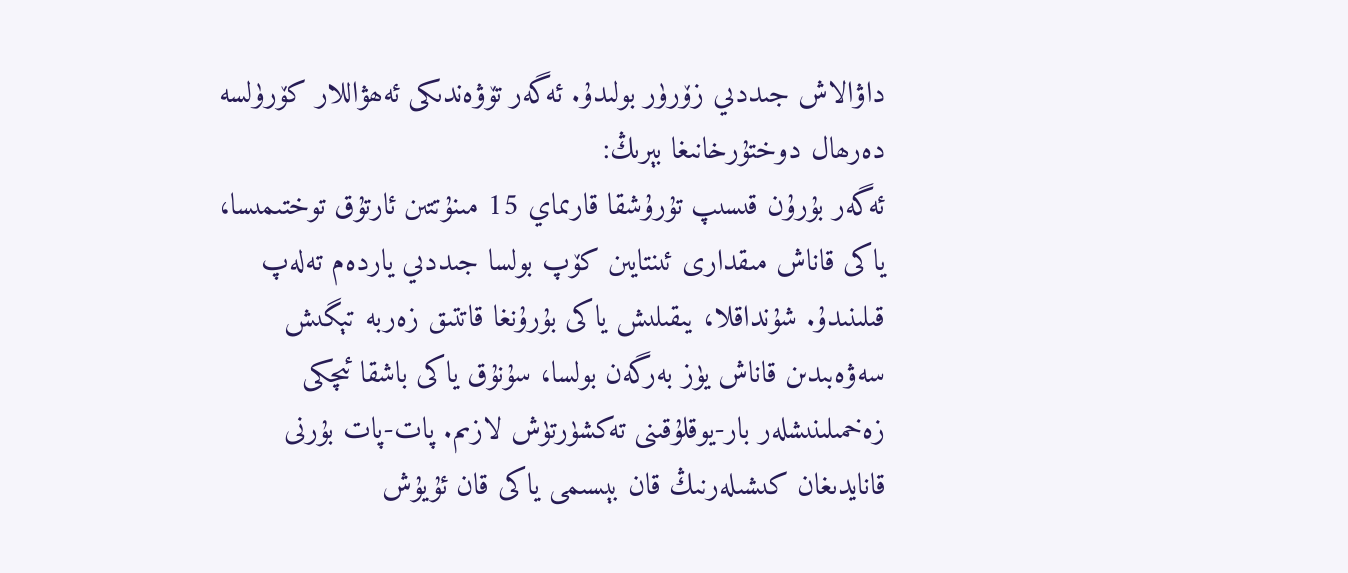داۋالاش جىددىي زۆرۈر بولىدۇ. ئەگەر تۆۋەندىكى ئەھۋاللار كۆرۈلسە دەرھال دوختۇرخانىغا بېرىڭ:
ئەگەر بۇرۇن قىسىپ تۇرۇشقا قارىماي 15 مىنۇتتىن ئارتۇق توختىمىسا، ياكى قاناش مىقدارى ئىنتايىن كۆپ بولسا جىددىي ياردەم تەلەپ قىلىنىدۇ. شۇنداقلا، يىقىلىش ياكى بۇرۇنغا قاتتىق زەربە تېگىش سەۋەبىدىن قاناش يۈز بەرگەن بولسا، سۇنۇق ياكى باشقا ئىچكى زەخمىلىنىشلەر بار-يوقلۇقىنى تەكشۈرتۈش لازىم. پات-پات بۇرنى قانايدىغان كىشىلەرنىڭ قان بېسىمى ياكى قان ئۇيۇش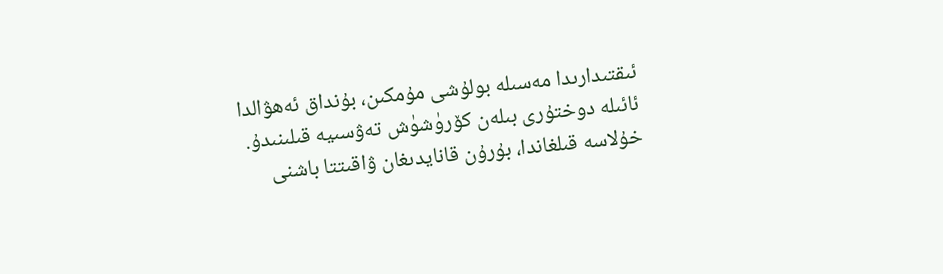ئىقتىدارىدا مەسىلە بولۇشى مۇمكىن، بۇنداق ئەھۋالدا ئائىلە دوختۇرى بىلەن كۆرۈشۈش تەۋسىيە قىلىنىدۇ.
خۇلاسە قىلغاندا، بۇرۇن قانايدىغان ۋاقىتتا باشنى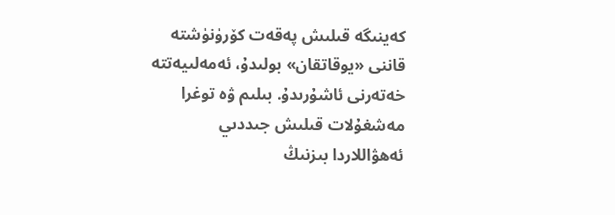كەينىگە قىلىش پەقەت كۆرۈنۈشتە قاننى «يوقاتقان» بولىدۇ، ئەمەلىيەتتە خەتەرنى ئاشۇرىدۇ. بىلىم ۋە توغرا مەشغۇلات قىلىش جىددىي ئەھۋاللاردا بىزنىڭ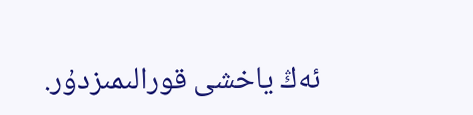ئەڭ ياخشى قورالىمىزدۇر.